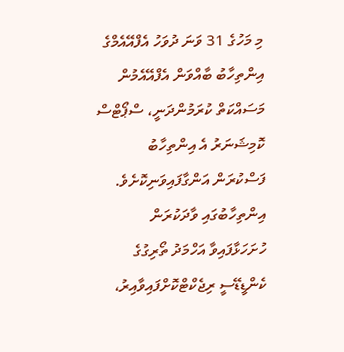މި މަހުގެ 31 ވަނަ ދުވަހު އެފްއޭއެމްގެ އިންތިހާބު ބާއްވަން އެފްއޭއެމުން މަސައްކަތް ކުރަމުންދަނީ، ސްޕޯޓްސް ކޮމިޝަނަރު އެ އިންތިހާބު ފަސްކުރަން އަންގާފައިވަނިކޮށެވެ. އިންތިހާބުގައި ވާދަކުރަން ހުށަހަޅާފައިވާ އަހްމަދު ތޯރިގުގެ ކެންޑީޑޭސީ ރިޖެކްޓްކޮށްފައިވާއިރު،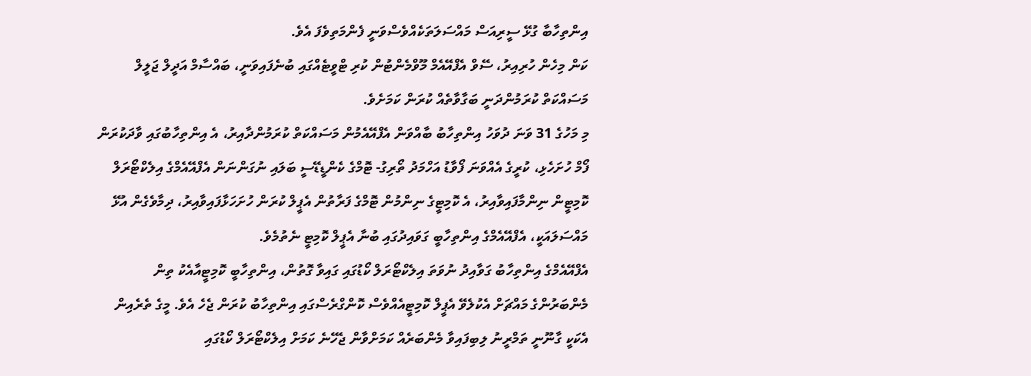އިންތިހާބާ ގުޅޭ ސީރިއަސް މައްސަލަތަކެއްވެސްވަނީ ފެންމަތިވެފަ އެވެ.
ކަން މިހެން ހުރިއިރު، ސޭވް އެފްއޭއެމް މޫވްމެންޓުން ކުރި ޓްވީޓެއްގައި ބުނެފައިވަނީ، ބައްސާމް އަދީލް ޖަލީލް މަސައްކަތް ކުރަމުންދަނީ ބަގާވާތެއް ކުރަން ކަމަށެވެ.
މި މަހުގެ 31 ވަނަ ދުވަހު އިންތިހާބު ބާއްވަން އެފްއޭއެމުން މަސައްކަތް ކުރަމުންދާއިރު، އެ އިންތިހާބުގައި ވާދަކުރަން ފޯމް ހުށަހެޅި، ކުރީގެ އެއްވަނަ ފޯވާޑު އަހްމަދު ތޯރިގު- ޓޮމްގެ ކެންޑީޑޭސީ ބަލައި ނުގަންނަން އެފްއޭއެމްގެ އިލެކްޓޯރަލް ކޮމިޓީން ނިންމާފައިވާއިރު، އެ ކޮމިޓީގެ ނިންމުން ޓޮމްގެ ފަރާތުން އެޕީލް ކުރަން ހުށަހަޅާފައިވާއިރު، ދިމާވެގެން އުޅޭ މައްސަލައަކީ، އެފްއޭއެމްގެ އިންތިހާބީ ގަވައިދުގައި ބުނާ އެޕީލް ކޮމިޓީ ނެތުމެވެ.
އެފްއޭއެމްގެ އިންތިހާބު ގަވާއިދު ނުވަތަ އިލެކްޓޯރަލް ކޯޑުގައި ގައިވާ ގޮތުން، އިންތިހާބީ ކޮމިޓީއާއެކު ތިން މެންބަރުންގެ މައްޗަށް އެކުލެވޭ އެޕީލް ކޮމިޓީއެއްވެސް ކޮންގްރެސްގައި އިންތިހާބު ކުރަން ޖެހެ އެވެ. މީގެ ތެރެއިން އެކަކީ ގާނޫނީ ތަމްރީނު ލިބިފައިވާ މެންބަރެއް ކަމަށްވާން ޖެހޭނެ ކަމަށް އިލެކްޓޯރަލް ކޯޑުގައި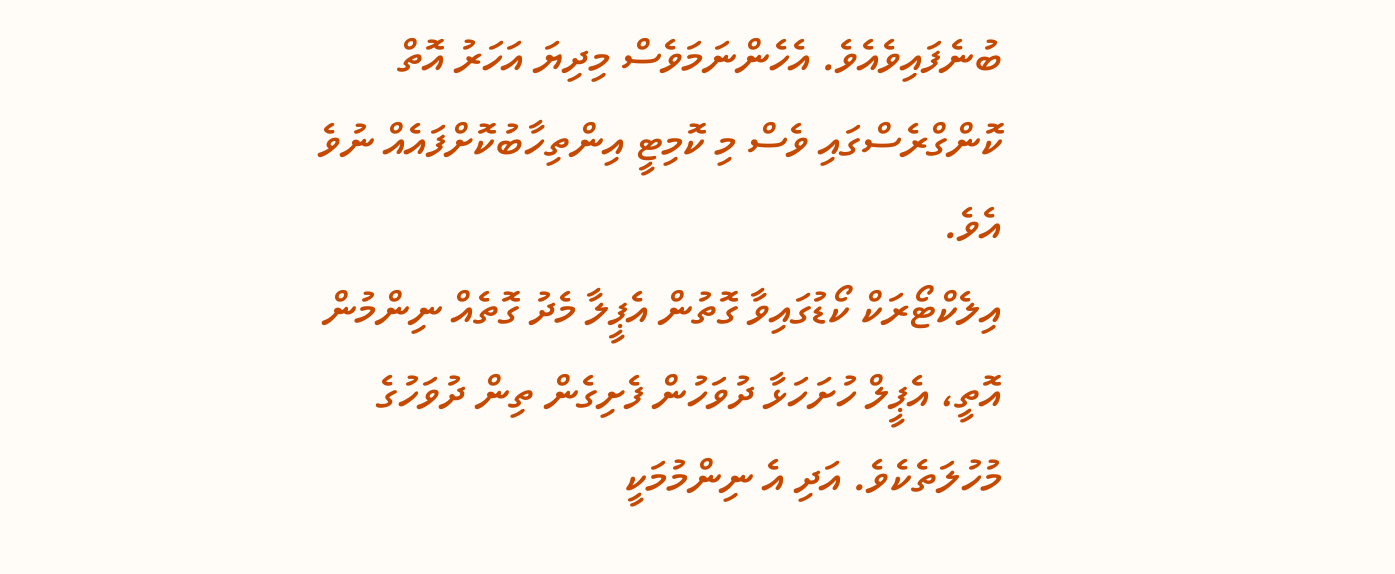ބުނެފައިވެއެވެ. އެހެންނަމަވެސް މިދިޔަ އަހަރު އޮތް ކޮންގްރެސްގައި ވެސް މި ކޮމިޓީ އިންތިހާބުކޮށްފައެއް ނުވެ އެވެ.
އިލެކްޓޯރަކް ކޯޑުގައިވާ ގޮތުން އެޕީލާ މެދު ގޮތެއް ނިންމުން އޮތީ، އެޕީލް ހުށަހަޅާ ދުވަހުން ފެށިގެން ތިން ދުވަހުގެ މުހުލަތެކެވެ. އަދި އެ ނިންމުމަކީ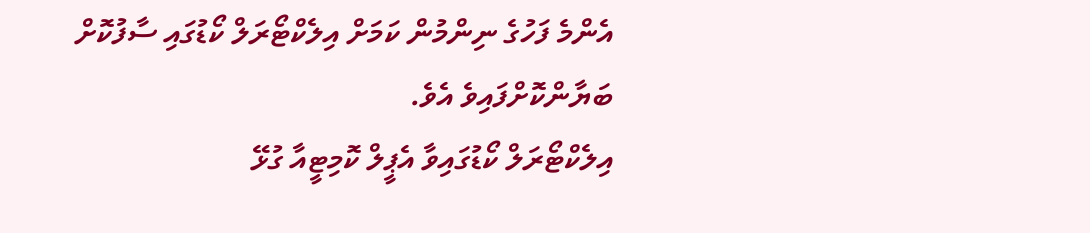އެންމެ ފަހުގެ ނިންމުން ކަމަށް އިލެކްޓޯރަލް ކޯޑުގައި ސާފުކޮށް ބަޔާންކޮށްފައިވެ އެވެ.
އިލެކްޓޯރަލް ކޯޑުގައިވާ އެޕީލް ކޮމިޓީއާ ގުޅޭ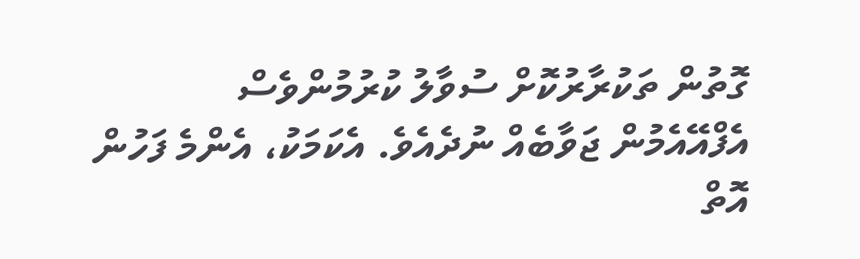ގޮތުން ތަކުރާރުކޮށް ސުވާލު ކުރުމުންވެސް އެފްއޭއެމުން ޖަވާބެއް ނުދެއެވެ. އެކަމަކު، އެންމެ ފަހުން އޮތް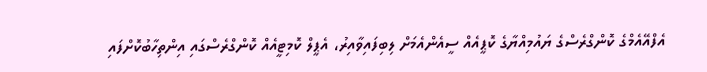އެފްއޭއެމްގެ ކޮންގްރެސްގެ ޔައުމިއްޔާގެ ކޮޕީއެއް ސީއެންއެމަށް ލިބިފައިވާއިރު، އެޕީލް ކޮމިޓީއެއް ކޮންގްރެސްގައި އިންތިހާބުކޮށްފައި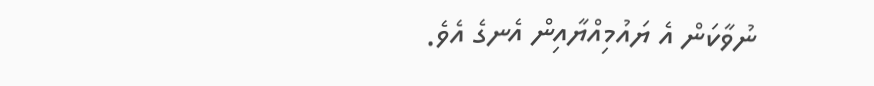ނުވާކަން އެ ޔައުމިއްޔާއިން އެނގެ އެވެ.